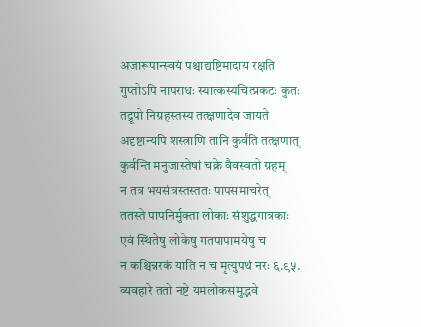अजारूपान्स्वयं पश्चाद्यष्टिमादाय रक्षति
गुप्तोऽपि नापराधः स्यात्कस्यचित्प्रकटः कुतः
तद्रूपो निग्रहस्तस्य तत्क्षणादेव जायते
अदृष्टान्यपि शस्त्राणि तानि कुर्वंति तत्क्षणात् कुर्वन्ति मनुजास्तेषां चक्रे वैवस्वतो ग्रहम्
न तत्र भयसंत्रस्तस्ततः पापसमाचरेत्
ततस्ते पापनिर्मुक्ता लोकाः संशुद्धगात्रकाः
एवं स्थितेषु लोकेषु गतपापामयेषु च
न कश्चिन्नरकं याति न च मृत्युपथं नरः ६.९५.
व्यवहारे ततो नष्टे यमलोकसमुद्भवे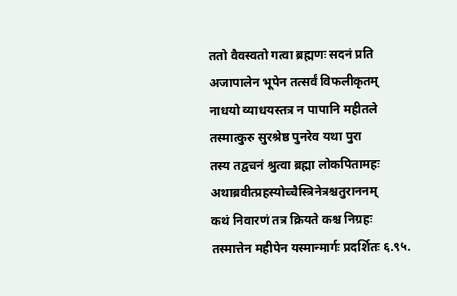ततो वैवस्वतो गत्वा ब्रह्मणः सदनं प्रति
अजापालेन भूपेन तत्सर्वं विफलीकृतम्
नाधयो व्याधयस्तत्र न पापानि महीतले
तस्मात्कुरु सुरश्रेष्ठ पुनरेव यथा पुरा
तस्य तद्वचनं श्रुत्वा ब्रह्मा लोकपितामहः
अथाब्रवीत्प्रहस्योच्चैस्त्रिनेत्रश्चतुराननम्
कथं निवारणं तत्र क्रियते कश्च निग्रहः
तस्मात्तेन महीपेन यस्मान्मार्गः प्रदर्शितः ६.९५.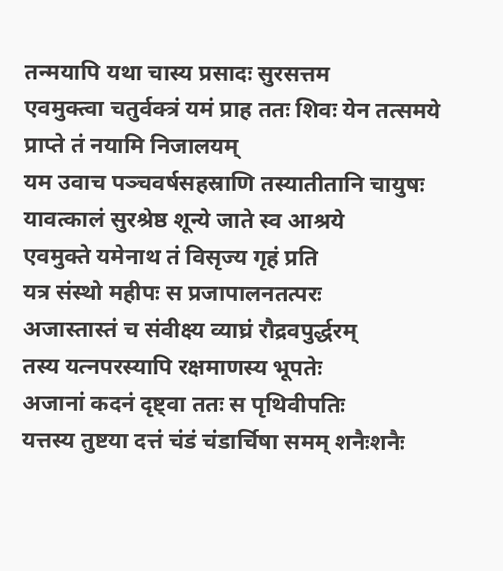तन्मयापि यथा चास्य प्रसादः सुरसत्तम
एवमुक्त्वा चतुर्वक्त्रं यमं प्राह ततः शिवः येन तत्समये प्राप्ते तं नयामि निजालयम्
यम उवाच पञ्चवर्षसहस्राणि तस्यातीतानि चायुषः
यावत्कालं सुरश्रेष्ठ शून्ये जाते स्व आश्रये
एवमुक्ते यमेनाथ तं विसृज्य गृहं प्रति
यत्र संस्थो महीपः स प्रजापालनतत्परः
अजास्तास्तं च संवीक्ष्य व्याघ्रं रौद्रवपुर्द्धरम्
तस्य यत्नपरस्यापि रक्षमाणस्य भूपतेः
अजानां कदनं दृष्ट्वा ततः स पृथिवीपतिः
यत्तस्य तुष्टया दत्तं चंडं चंडार्चिषा समम् शनैःशनैः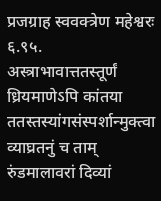प्रजग्राह स्ववक्त्रेण महेश्वरः ६.९५.
अस्त्राभावात्ततस्तूर्णं ध्रियमाणेऽपि कांतया
ततस्तस्यांगसंस्पर्शान्मुक्त्वा व्याघ्रतनुं च ताम्
रुंडमालावरां दिव्यां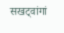सखट्वांगां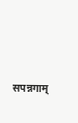सपन्नगाम्